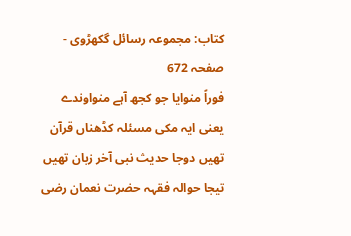کتاب: مجموعہ رسائل گکھڑوی - صفحہ 672
فوراً منوایا جو کجھ آہے منواوندے یعنی ایہ مکی مسئلہ کڈھناں قرآن تھیں دوجا حدیث نبی آخر زبان تھیں تیجا حوالہ فقہہ حضرت نعمان رضی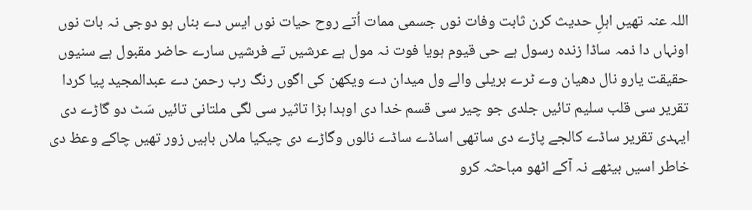اللہ عنہ تھیں اہلِ حدیث کرن ثابت وفات نوں جسمی ممات اُتے روح حیات نوں ایس دے بناں ہو دوجی نہ بات نوں اونہاں دا ذمہ ساڈا زندہ رسول ہے حی قیوم ہویا فوت نہ مول ہے عرشیں تے فرشیں سارے حاضر مقبول ہے سنیوں حقیقت یارو نال دھیان وے ٹرے بریلی والے ول میدان دے ویکھن کی اگوں رنگ رب رحمن دے عبدالمجید پیا کردا تقریر سی قلب سلیم تائیں جلدی جو چیر سی قسم خدا دی اوہدا بڑا تاثیر سی لگی ملتانی تائیں سَٹ دو گاڑے دی ایہدی تقریر ساڈے کالجے پاڑے دی ساتھی اساڈے ساڈے نالوں وگاڑے دی چیکیا ملاں باہیں زور تھیں چاکے وعظ دی خاطر اسیں بیٹھے نہ آکے اٹھو مباحثہ کرو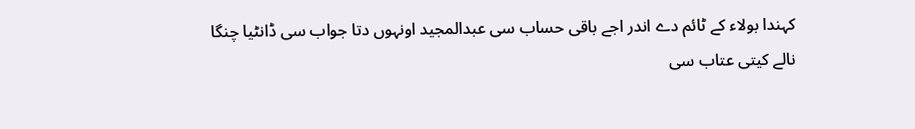کہندا بولاء کے ٹائم دے اندر اجے باقی حساب سی عبدالمجید اونہوں دتا جواب سی ڈانٹیا چنگا نالے کیتی عتاب سی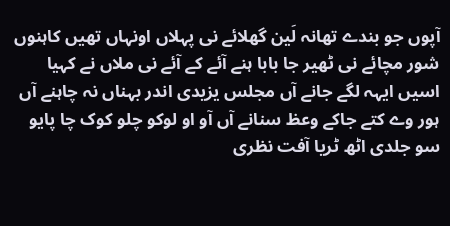آپوں جو بندے تھانہ لَین گھلائے نی پہلاں اونہاں تھیں کاہنوں شور مچائے نی ٹھیر جا بابا ہنے آئے کے آئے نی ملاں نے کہیا اسیں ایہہ لگے جانے آں مجلس یزیدی اندر بہناں نہ چاہنے آں ہور وے کتے جاکے وعظ سنانے آں آو او لوکو چلو کوک چا پایو سو جلدی اٹھ ٹریا آفت نظری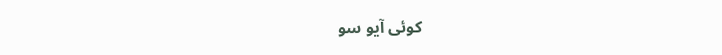کوئی آیو سو